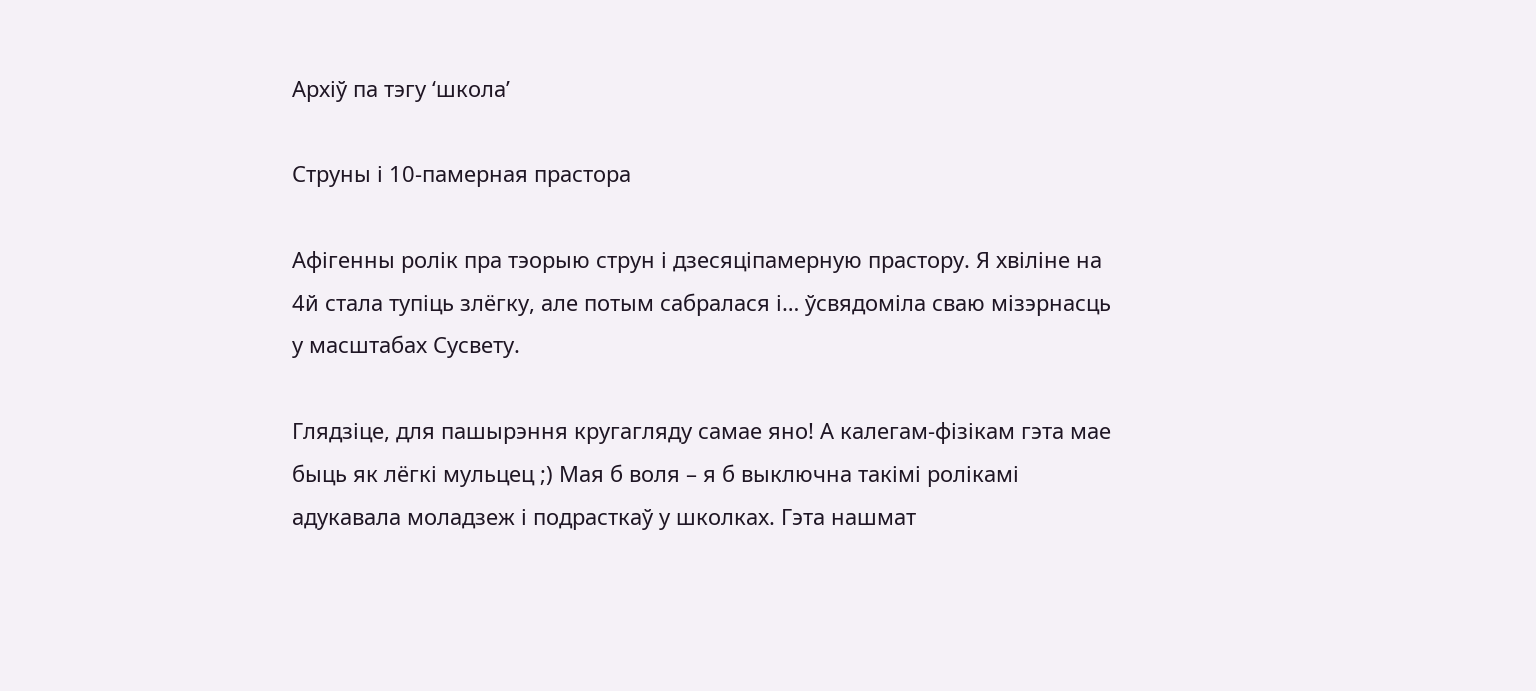Архіў па тэгу ‘школа’

Струны і 10-памерная прастора

Афігенны ролік пра тэорыю струн і дзесяціпамерную прастору. Я хвіліне на 4й стала тупіць злёгку, але потым сабралася і… ўсвядоміла сваю мізэрнасць у масштабах Сусвету.

Глядзіце, для пашырэння кругагляду самае яно! А калегам-фізікам гэта мае быць як лёгкі мульцец ;) Мая б воля – я б выключна такімі ролікамі адукавала моладзеж і подрасткаў у школках. Гэта нашмат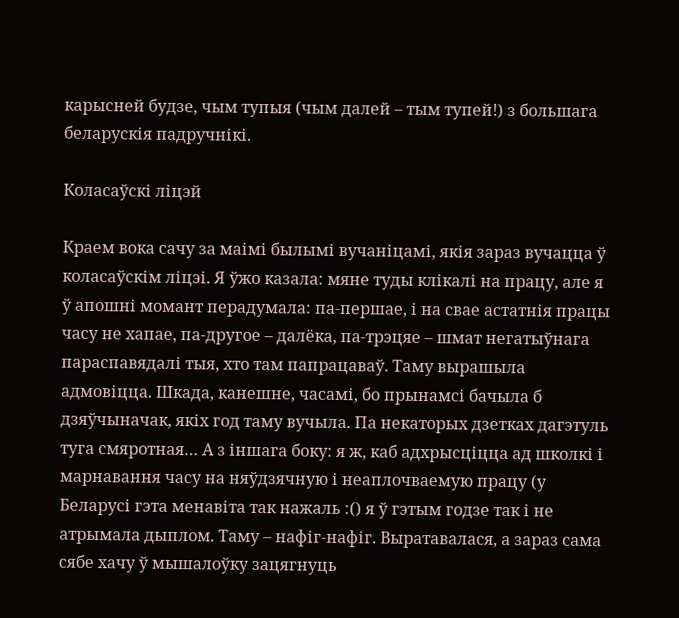карысней будзе, чым тупыя (чым далей – тым тупей!) з большага беларускія падручнікі.

Коласаўскі ліцэй

Краем вока сачу за маімі былымі вучаніцамі, якія зараз вучацца ў коласаўскім ліцэі. Я ўжо казала: мяне туды клікалі на працу, але я ў апошні момант перадумала: па-першае, і на свае астатнія працы часу не хапае, па-другое – далёка, па-трэцяе – шмат негатыўнага параспавядалі тыя, хто там папрацаваў. Таму вырашыла адмовіцца. Шкада, канешне, часамі, бо прынамсі бачыла б дзяўчыначак, якіх год таму вучыла. Па некаторых дзетках дагэтуль туга смяротная… А з іншага боку: я ж, каб адхрысціцца ад школкі і марнавання часу на няўдзячную і неаплочваемую працу (у Беларусі гэта менавіта так нажаль :() я ў гэтым годзе так і не атрымала дыплом. Таму – нафіг-нафіг. Выратавалася, а зараз сама сябе хачу ў мышалоўку зацягнуць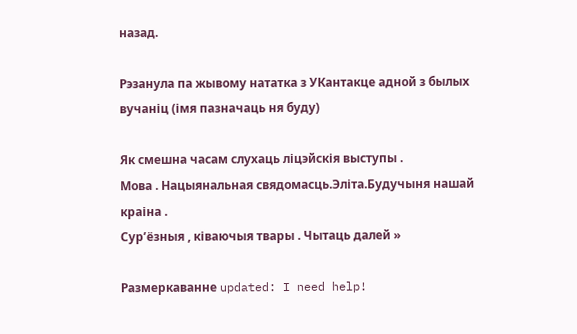назад.

Рэзанула па жывому нататка з УКантакце адной з былых вучаніц (імя пазначаць ня буду)

Як смешна часам слухаць ліцэйскія выступы .
Мова . Нацыянальная свядомасць.Эліта.Будучыня нашай краіна .
Сур’ёзныя , ківаючыя твары . Чытаць далей »

Размеркаванне updated: I need help!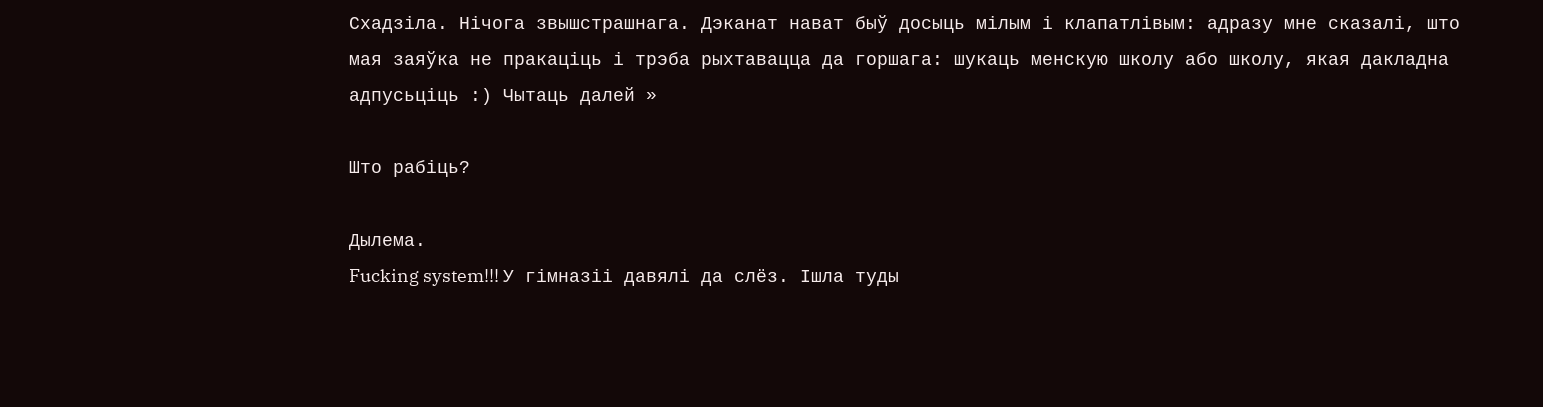Схадзіла. Нічога звышстрашнага. Дэканат нават быў досыць мілым і клапатлівым: адразу мне сказалі, што мая заяўка не пракаціць і трэба рыхтавацца да горшага: шукаць менскую школу або школу, якая дакладна адпусьціць :) Чытаць далей »

Што рабіць?

Дылема.
Fucking system!!! У гімназіі давялі да слёз. Ішла туды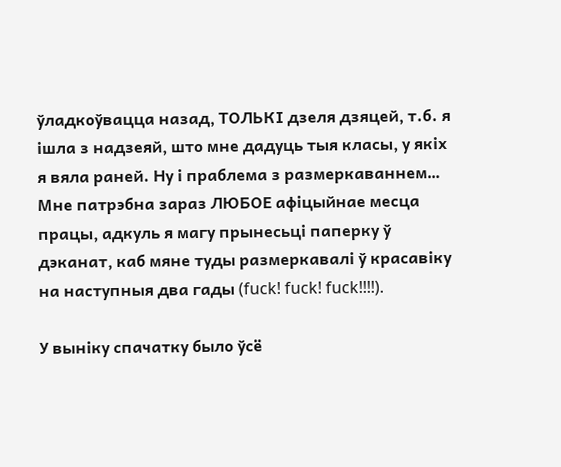ўладкоўвацца назад, ТОЛЬКІ дзеля дзяцей, т.б. я ішла з надзеяй, што мне дадуць тыя класы, у якіх я вяла раней. Ну і праблема з размеркаваннем… Мне патрэбна зараз ЛЮБОЕ афіцыйнае месца працы, адкуль я магу прынесьці паперку ў дэканат, каб мяне туды размеркавалі ў красавіку на наступныя два гады (fuck! fuck! fuck!!!!).

У выніку спачатку было ўсё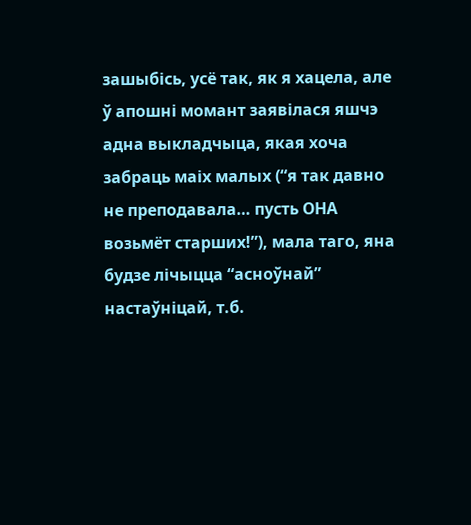зашыбісь, усё так, як я хацела, але ў апошні момант заявілася яшчэ адна выкладчыца, якая хоча забраць маіх малых (“я так давно не преподавала… пусть ОНА возьмёт старших!”), мала таго, яна будзе лічыцца “асноўнай” настаўніцай, т.б.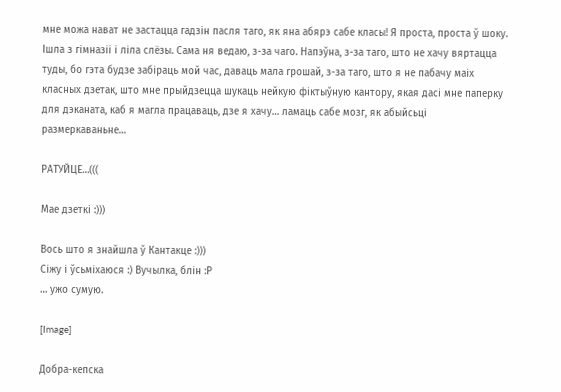мне можа нават не застацца гадзін пасля таго, як яна абярэ сабе класы! Я проста, проста ў шоку. Ішла з гімназіі і ліла слёзы. Сама ня ведаю, з-за чаго. Напэўна, з-за таго, што не хачу вяртацца туды, бо гэта будзе забіраць мой час, даваць мала грошай, з-за таго, што я не пабачу маіх класных дзетак, што мне прыйдзецца шукаць нейкую фіктыўную кантору, якая дасі мне паперку для дэканата, каб я магла працаваць, дзе я хачу… ламаць сабе мозг, як абыйсьці размеркаваньне…

РАТУЙЦЕ…(((

Мае дзеткі :)))

Вось што я знайшла ў Кантакце :)))
Сіжу і ўсьміхаюся :) Вучылка, блін :Р
… ужо сумую.

[Image]

Добра-кепска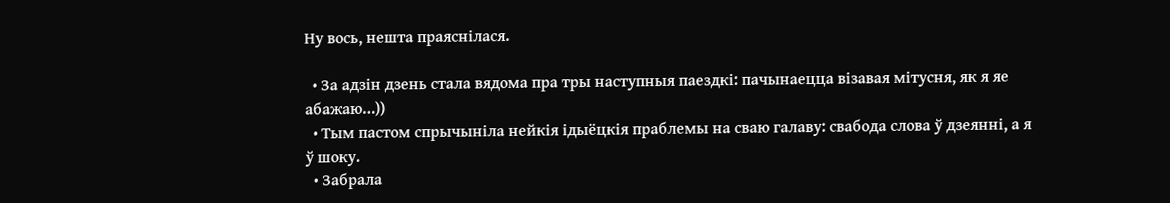Ну вось, нешта праяснілася.

  • За адзін дзень стала вядома пра тры наступныя паездкі: пачынаецца візавая мітусня, як я яе абажаю…))
  • Тым пастом спрычыніла нейкія ідыёцкія праблемы на сваю галаву: свабода слова ў дзеянні, а я ў шоку.
  • Забрала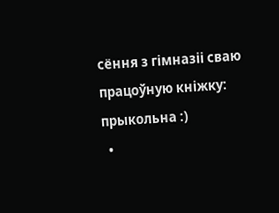сёння з гімназіі сваю працоўную кніжку: прыкольна :)
  •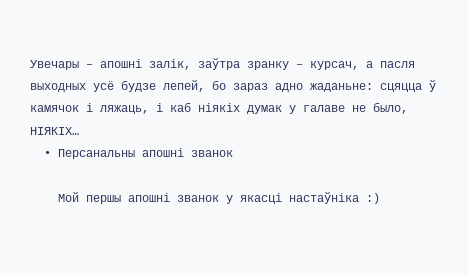Увечары – апошні залік, заўтра зранку – курсач, а пасля выходных усё будзе лепей, бо зараз адно жаданьне: сцяцца ў камячок і ляжаць, і каб ніякіх думак у галаве не было, НІЯКІХ…
  • Персанальны апошні званок

    Мой першы апошні званок у якасці настаўніка :)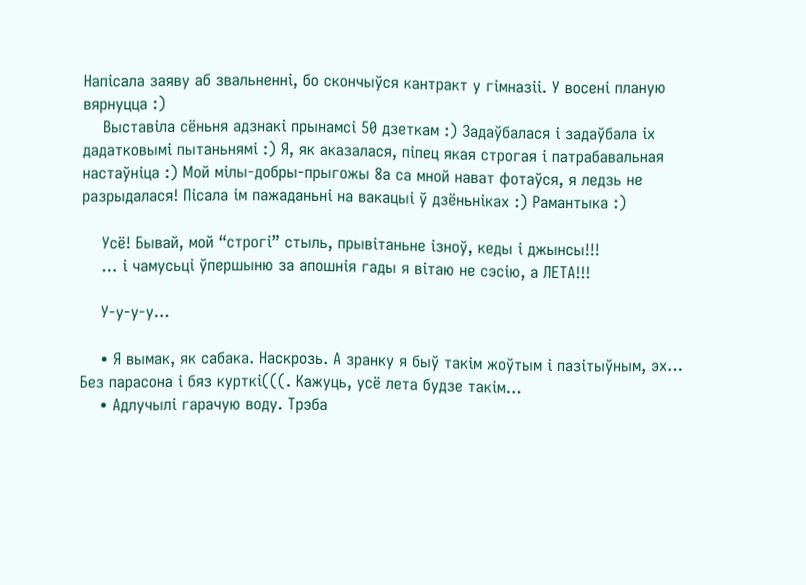Напісала заяву аб звальненні, бо скончыўся кантракт у гімназіі. У восені планую вярнуцца :)
    Выставіла сёньня адзнакі прынамсі 50 дзеткам :) Задаўбалася і задаўбала іх дадатковымі пытаньнямі :) Я, як аказалася, піпец якая строгая і патрабавальная настаўніца :) Мой мілы-добры-прыгожы 8а са мной нават фотаўся, я ледзь не разрыдалася! Пісала ім пажаданьні на вакацыі ў дзёньніках :) Рамантыка :)

    Усё! Бывай, мой “строгі” стыль, прывітаньне ізноў, кеды і джынсы!!!
    … і чамусьці ўпершыню за апошнія гады я вітаю не сэсію, а ЛЕТА!!!

    У-у-у-у…

    • Я вымак, як сабака. Наскрозь. А зранку я быў такім жоўтым і пазітыўным, эх… Без парасона і бяз курткі(((. Кажуць, усё лета будзе такім…
    • Адлучылі гарачую воду. Трэба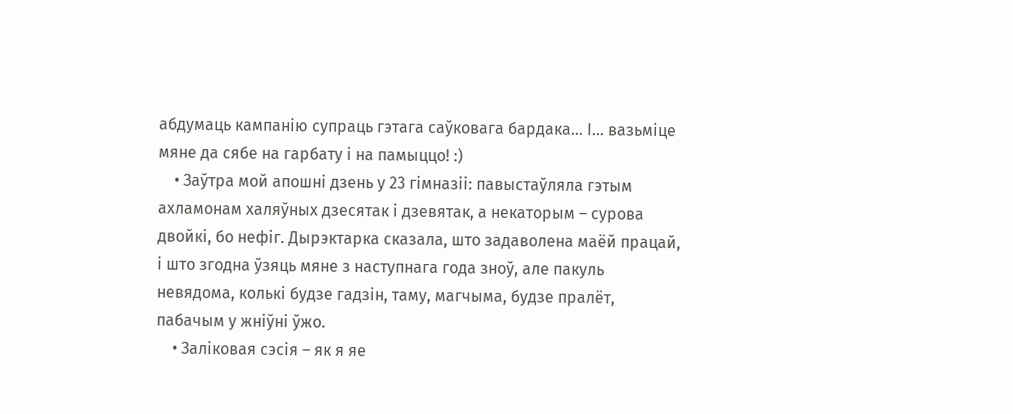абдумаць кампанію супраць гэтага саўковага бардака… І… вазьміце мяне да сябе на гарбату і на памыццо! :)
    • Заўтра мой апошні дзень у 23 гімназіі: павыстаўляла гэтым ахламонам халяўных дзесятак і дзевятак, а некаторым – сурова двойкі, бо нефіг. Дырэктарка сказала, што задаволена маёй працай, і што згодна ўзяць мяне з наступнага года зноў, але пакуль невядома, колькі будзе гадзін, таму, магчыма, будзе пралёт, пабачым у жніўні ўжо.
    • Заліковая сэсія – як я яе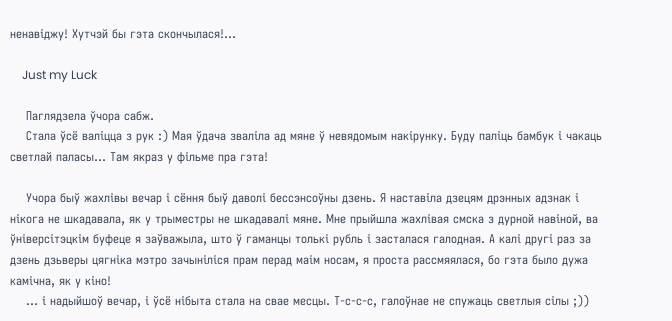ненавіджу! Хутчэй бы гэта скончылася!…

    Just my Luck

    Паглядзела ўчора сабж.
    Стала ўсё валіцца з рук :) Мая ўдача зваліла ад мяне ў невядомым накірунку. Буду паліць бамбук і чакаць светлай паласы… Там якраз у фільме пра гэта!

    Учора быў жахлівы вечар і сёння быў даволі бессэнсоўны дзень. Я наставіла дзецям дрэнных адзнак і нікога не шкадавала, як у трыместры не шкадавалі мяне. Мне прыйшла жахлівая смска з дурной навіной, ва ўніверсітэцкім буфеце я заўважыла, што ў гаманцы толькі рубль і засталася галодная. А калі другі раз за дзень дзьверы цягніка мэтро зачыніліся прам перад маім носам, я проста рассмяялася, бо гэта было дужа камічна, як у кіно!
    … і надыйшоў вечар, і ўсё нібыта стала на свае месцы. Т-с-с-с, галоўнае не спужаць светлыя сілы ;))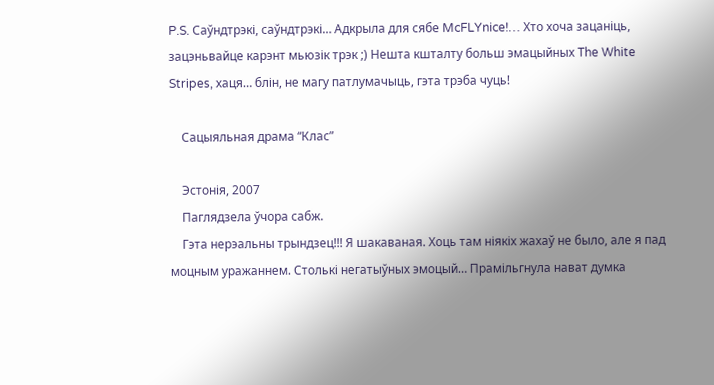P.S. Саўндтрэкі, саўндтрэкі… Адкрыла для сябе McFLYnice!… Хто хоча зацаніць, зацэньвайце карэнт мьюзік трэк ;) Нешта кшталту больш эмацыйных The White Stripes, хаця… блін, не магу патлумачыць, гэта трэба чуць!

    Сацыяльная драма “Клас”

    Эстонія, 2007
    Паглядзела ўчора сабж.
    Гэта нерэальны трындзец!!! Я шакаваная. Хоць там ніякіх жахаў не было, але я пад моцным уражаннем. Столькі негатыўных эмоцый… Прамільгнула нават думка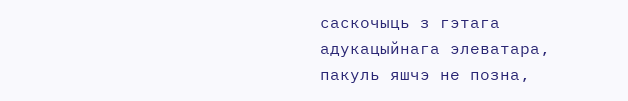саскочыць з гэтага адукацыйнага элеватара, пакуль яшчэ не позна,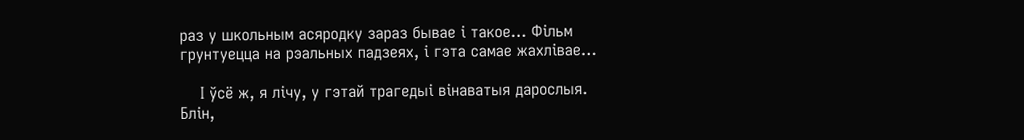раз у школьным асяродку зараз бывае і такое… Фільм грунтуецца на рэальных падзеях, і гэта самае жахлівае…

    І ўсё ж, я лічу, у гэтай трагедыі вінаватыя дарослыя. Блін,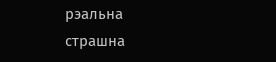рэальна страшна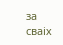за сваіх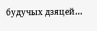будучых дзяцей…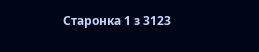Старонка 1 з 3123